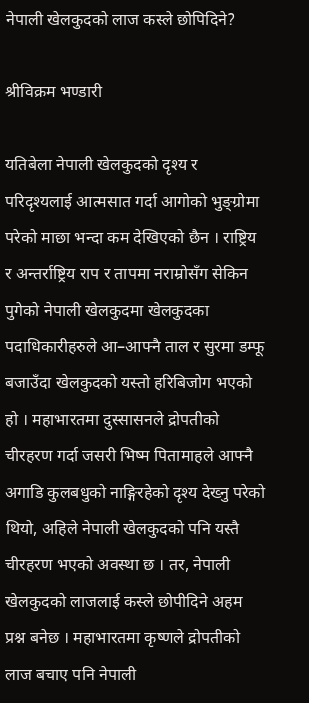नेपाली खेलकुदको लाज कस्ले छोपिदिने?

श्रीविक्रम भण्डारी

यतिबेला नेपाली खेलकुदको दृश्य र परिदृश्यलाई आत्मसात गर्दा आगोको भुङ्ग्रोमा परेको माछा भन्दा कम देखिएको छैन । राष्ट्रिय र अन्तर्राष्ट्रिय राप र तापमा नराम्रोसँग सेकिन पुगेको नेपाली खेलकुदमा खेलकुदका पदाधिकारीहरुले आ–आफ्नै ताल र सुरमा डम्फू बजाउँदा खेलकुदको यस्तो हरिबिजोग भएको हो । महाभारतमा दुस्सासनले द्रोपतीको चीरहरण गर्दा जसरी भिष्म पितामाहले आफ्नै अगाडि कुलबधुको नाङ्गिरहेको दृश्य देख्नु परेको थियो, अहिले नेपाली खेलकुदको पनि यस्तै चीरहरण भएको अवस्था छ । तर, नेपाली खेलकुदको लाजलाई कस्ले छोपीदिने अहम प्रश्न बनेछ । महाभारतमा कृष्णले द्रोपतीको लाज बचाए पनि नेपाली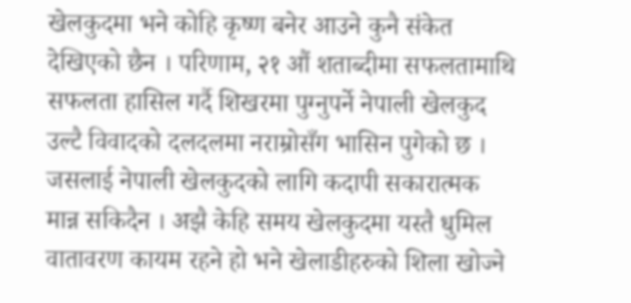खेलकुदमा भने कोहि कृष्ण बनेर आउने कुनै संकेत देखिएको छैन । परिणाम, २१ औं शताब्दीमा सफलतामाथि सफलता हासिल गर्दै शिखरमा पुग्नुपर्ने नेपाली खेलकुद उल्टै विवादको दलदलमा नराम्रोसँग भासिन पुगेको छ । जसलाई नेपाली खेलकुदको लागि कदापी सकारात्मक मान्न सकिदैन । अझै केहि समय खेलकुदमा यस्तै धुमिल वातावरण कायम रहने हो भने खेलाडीहरुको शिला खोज्ने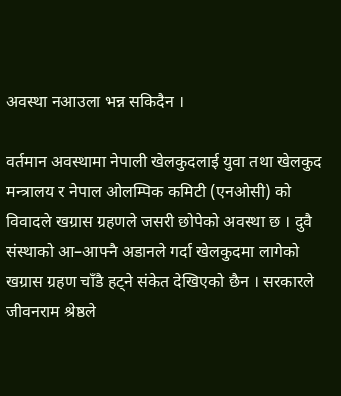अवस्था नआउला भन्न सकिदैन ।

वर्तमान अवस्थामा नेपाली खेलकुदलाई युवा तथा खेलकुद मन्त्रालय र नेपाल ओलम्पिक कमिटी (एनओसी) को विवादले खग्रास ग्रहणले जसरी छोपेको अवस्था छ । दुवै संस्थाको आ–आफ्नै अडानले गर्दा खेलकुदमा लागेको खग्रास ग्रहण चाँडै हट्ने संकेत देखिएको छैन । सरकारले जीवनराम श्रेष्ठले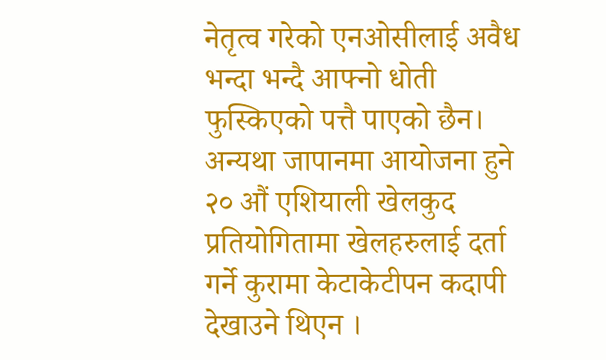नेतृत्व गरेको एनओसीलाई अवैध भन्दा भन्दै आफ्नो धोती फुस्किएको पत्तै पाएको छैन। अन्यथा जापानमा आयोजना हुने २० औं एशियाली खेलकुद प्रतियोगितामा खेलहरुलाई दर्ता गर्ने कुरामा केटाकेटीपन कदापी देखाउने थिएन ।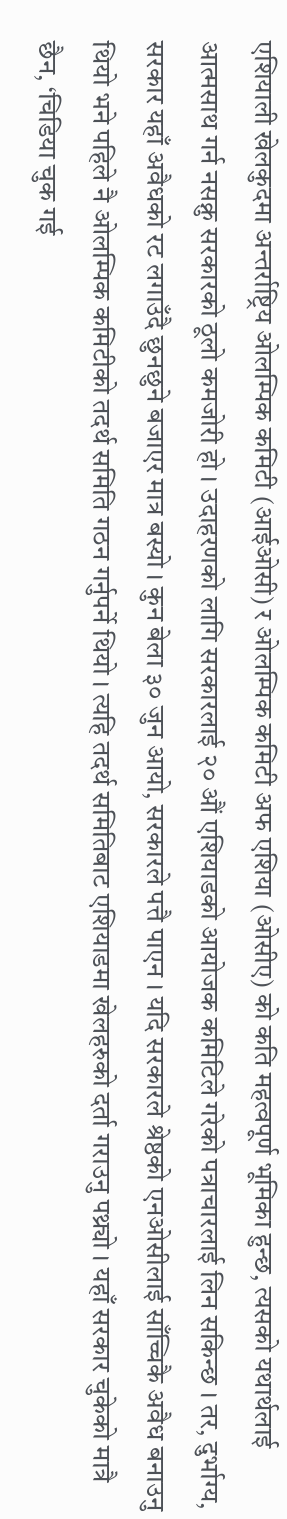एशियाली खेलकुदमा अन्तर्राष्ट्रिय ओलम्पिक कमिटी (आईओसी) र ओलम्पिक कमिटी अफ एशिया (ओसीए) को कति महत्वपूर्ण भूमिका हुन्छ, त्यसको यथार्थलाई आत्मसाथ गर्न नसक्नु सरकारको ठूलो कमजोरी हो । उदाहरणको लागि सरकारलाई २० औं एशियाडको आयोजक कमिटिले गरेको पत्राचारलाई लिन सकिन्छ । तर, दुर्भाग्य, सरकार यहाँ अवैधको रट लगाउँदै छुनछुने बजाएर मात्र बस्यो । कुन बेला ३० जुन आयो, सरकारले पत्तै पाएन । यदि सरकारले श्रेष्ठको एनओसीलाई साँच्चिकै अवैध बनाउनु थियो भने पहिले नै ओलम्पिक कमिटीको तदर्थ समिति गठन गर्नुपर्ने थियो । त्यहि तदर्थ समितिबाट एशियाडमा खेलहरुको दर्ता गराउनु पथ्र्यो । यहाँ सरकार चुकेको मात्रै छैन, ‘चिडिया चुक गई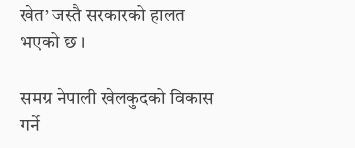खेत’ जस्तै सरकारको हालत भएको छ ।

समग्र नेपाली खेलकुदको विकास गर्ने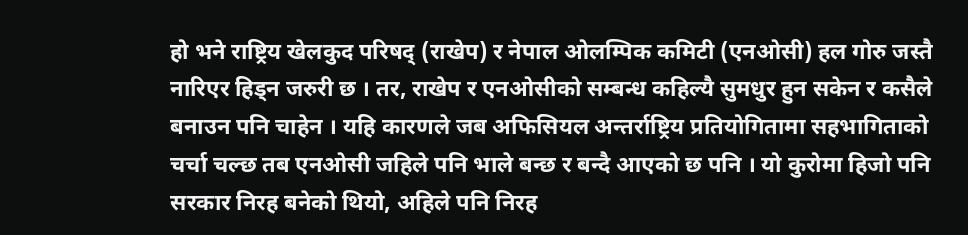हो भने राष्ट्रिय खेलकुद परिषद् (राखेप) र नेपाल ओलम्पिक कमिटी (एनओसी) हल गोरु जस्तै नारिएर हिड्न जरुरी छ । तर, राखेप र एनओसीको सम्बन्ध कहिल्यै सुमधुर हुन सकेन र कसैले बनाउन पनि चाहेन । यहि कारणले जब अफिसियल अन्तर्राष्ट्रिय प्रतियोगितामा सहभागिताको चर्चा चल्छ तब एनओसी जहिले पनि भाले बन्छ र बन्दै आएको छ पनि । यो कुरोमा हिजो पनि सरकार निरह बनेको थियो, अहिले पनि निरह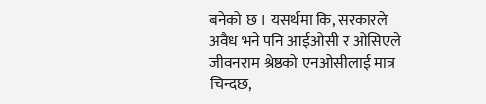बनेको छ । यसर्थमा कि, सरकारले अवैध भने पनि आईओसी र ओसिएले जीवनराम श्रेष्ठको एनओसीलाई मात्र चिन्दछ,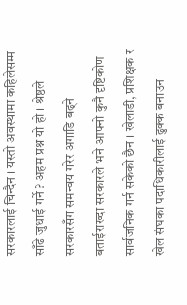सरकारलाई चिन्दैन । यस्तो अवस्थामा कहिलेसम्म साँढे जुधाई गर्ने ? अहम प्रश्न यो हो । श्रेष्ठले सरकारसँग समन्वय गरेर अगाडि बढ्ने बताईराख्दा सरकारले भने आफ्नो कुनै दृष्टिकोण सार्वजनिक गर्न सकेको छैन । खेलाडी, प्रशिक्षक र खेल संघका पदाधिकारीलाई ढुक्क बनाउन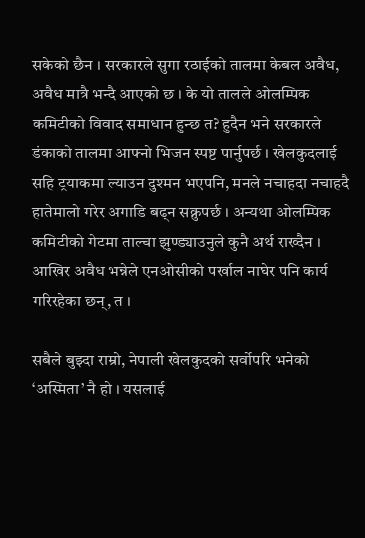सकेको छैन । सरकारले सुगा रठाईको तालमा केबल अवैध, अवैध मात्रै भन्दै आएको छ । के यो तालले ओलम्पिक कमिटीको विवाद समाधान हुन्छ त? हुदैन भने सरकारले डंकाको तालमा आफ्नो भिजन स्पष्ट पार्नुपर्छ । खेलकुदलाई सहि ट्रयाकमा ल्याउन दुश्मन भएपनि, मनले नचाहदा नचाहदै हातेमालो गरेर अगाडि बढ्न सक्नुपर्छ । अन्यथा ओलम्पिक कमिटीको गेटमा ताल्चा झुण्ड्याउनुले कुनै अर्थ राख्दैन । आखिर अवैध भन्नेले एनओसीको पर्खाल नाघेर पनि कार्य गरिरहेका छन्, त ।

सबैले बुझ्दा राम्रो, नेपाली खेलकुदको सर्वोपरि भनेको ‘अस्मिता’ नै हो । यसलाई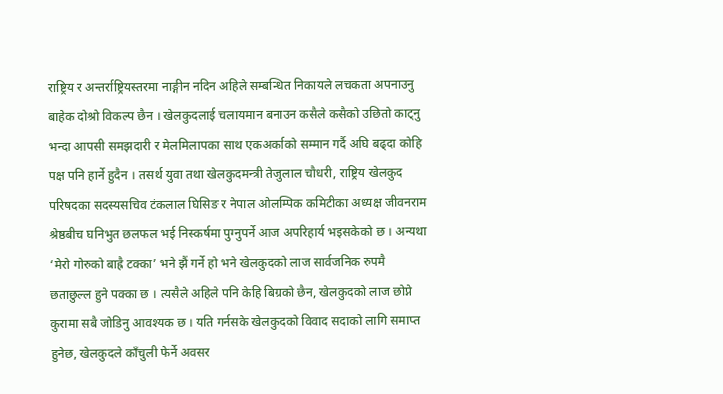राष्ट्रिय र अन्तर्राष्ट्रियस्तरमा नाङ्गीन नदिन अहिले सम्बन्धित निकायले लचकता अपनाउनु बाहेक दोश्रो विकल्प छैन । खेलकुदलाई चलायमान बनाउन कसैले कसैको उछितो काट्नु भन्दा आपसी समझदारी र मेलमिलापका साथ एकअर्काको सम्मान गर्दै अघि बढ्दा कोहि पक्ष पनि हार्ने हुदैन । तसर्थ युवा तथा खेलकुदमन्त्री तेजुलाल चौधरी, राष्ट्रिय खेलकुद परिषदका सदस्यसचिव टंकलाल घिसिङ र नेपाल ओलम्पिक कमिटीका अध्यक्ष जीवनराम श्रेष्ठबीच घनिभुत छलफल भई निस्कर्षमा पुग्नुपर्ने आज अपरिहार्य भइसकेको छ । अन्यथा ‘मेरो गोरुको बाह्रै टक्का’ भने झैं गर्ने हो भने खेलकुदको लाज सार्वजनिक रुपमै छताछुल्ल हुने पक्का छ । त्यसैले अहिले पनि केहि बिग्रको छैन, खेलकुदको लाज छोप्ने कुरामा सबै जोडिनु आवश्यक छ । यति गर्नसके खेलकुदको विवाद सदाको लागि समाप्त हुनेछ, खेलकुदले काँचुली फेर्ने अवसर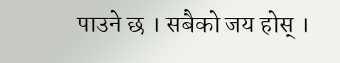पाउने छ । सबैको जय होस् ।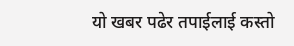यो खबर पढेर तपाईलाई कस्तो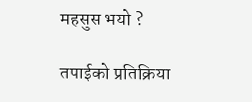महसुस भयो ?

तपाईको प्रतिक्रिया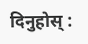दिनुहोस् :